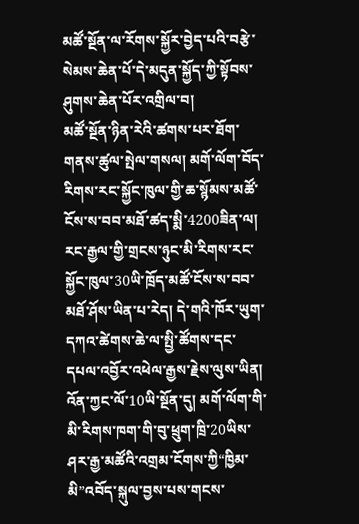མཚོ་སྔོན་ལ་རོགས་སྐྱོར་བྱེད་པའི་བརྩེ་སེམས་ཆེན་པོ་དེ་མདུན་སྐྱོད་ཀྱི་སྟོབས་ཤུགས་ཆེན་པོར་འགྲིལ་བ།
མཚོ་སྔོན་ཉིན་རེའི་ཚགས་པར་ཐོག་གནས་ཚུལ་སྤེལ་གསལ། མགོ་ལོག་བོད་རིགས་རང་སྐྱོང་ཁུལ་གྱི་ཆ་སྙོམས་མཚོ་ངོས་ས་བབ་མཐོ་ཚད་སྨི་4200ཟིན་ལ། རང་རྒྱལ་གྱི་གྲངས་ཉུང་མི་རིགས་རང་སྐྱོང་ཁུལ་30ཡི་ཁྲོད་མཚོ་ངོས་ས་བབ་མཐོ་ཤོས་ཡིན་པ་རེད། དེ་གའི་ཁོར་ཡུག་དཀའ་ཚེགས་ཆེ་ལ་སྤྱི་ཚོགས་དང་དཔལ་འབྱོར་འཕེལ་རྒྱས་རྗེས་ལུས་ཡིན། འོན་ཀྱང་ལོ་10ཡི་སྔོན་དུ། མགོ་ལོག་གི་མི་རིགས་ཁག་གི་བུ་ཕྲུག་ཁྲི་20ཡིས་ཤར་རྒྱ་མཚོའི་འགྲམ་ངོགས་ཀྱི“ཁྱིམ་མི”འབོད་སྐུལ་བྱས་པས་གངས་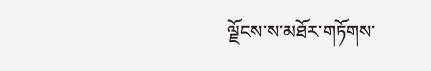ལྗོངས་ས་མཐོར་གཏོགས་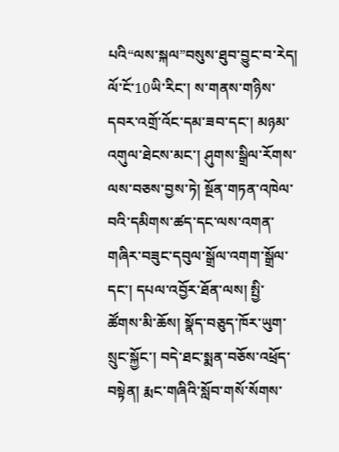པའི“ལས་སྐལ”བསུས་ཐུབ་བྱུང་བ་རེད།
ལོ་ངོ་10ཡི་རིང་། ས་གནས་གཉིས་དབར་འགྲོ་འོང་དམ་ཟབ་དང་། མཉམ་འགུལ་ཐེངས་མང་། ཤུགས་སྒྲིལ་རོགས་ལས་བཅས་བྱས་ཏེ། སྔོན་གཏན་འཁེལ་བའི་དམིགས་ཚད་དང་ལས་འགན་གཞིར་བཟུང་དབུལ་སྒྲོལ་འགག་སྒྲོལ་དང་། དཔལ་འབྱོར་ཐོན་ལས། སྤྱི་ཚོགས་མི་ཆོས། སྣོད་བཅུད་ཁོར་ཡུག་སྲུང་སྐྱོང་། བདེ་ཐང་སྨན་བཅོས་འཕྲོད་བསྟེན། རྨང་གཞིའི་སློབ་གསོ་སོགས་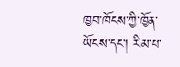ཁྱབ་ཁོངས་ཀྱི་ཁྱོན་ཡོངས་དང་། རིམ་པ་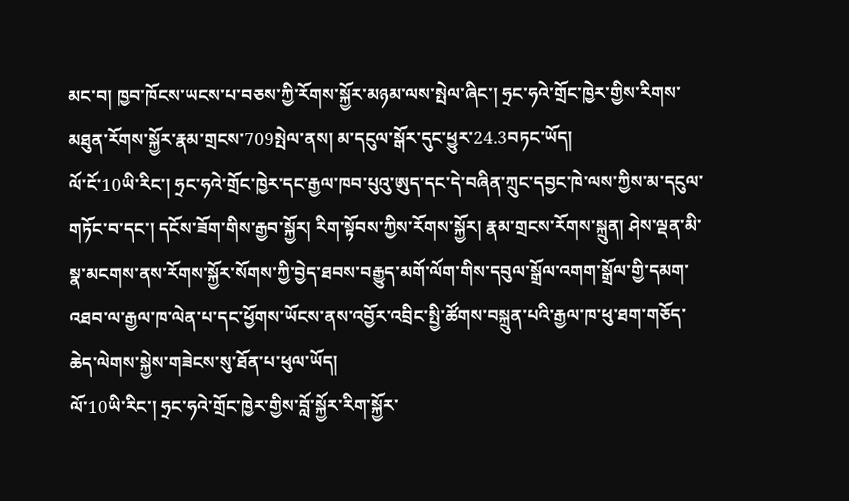མང་བ། ཁྱབ་ཁོངས་ཡངས་པ་བཅས་ཀྱི་རོགས་སྐྱོར་མཉམ་ལས་སྤེལ་ཞིང་། ཧྲང་ཧའེ་གྲོང་ཁྱེར་གྱིས་རིགས་མཐུན་རོགས་སྐྱོར་རྣམ་གྲངས་709སྤེལ་ནས། མ་དངུལ་སྒོར་དུང་ཕྱུར་24.3བཏང་ཡོད།
ལོ་ངོ་10ཡི་རིང་། ཧྲང་ཧའེ་གྲོང་ཁྱེར་དང་རྒྱལ་ཁབ་པུའུ་ཨུད་དང་དེ་བཞིན་ཀྲུང་དབྱང་ཁེ་ལས་ཀྱིས་མ་དངུལ་གཏོང་བ་དང་། དངོས་ཟོག་གིས་རྒྱབ་སྐྱོར། རིག་སྟོབས་ཀྱིས་རོགས་སྐྱོར། རྣམ་གྲངས་རོགས་སྐྲུན། ཤེས་ལྡན་མི་སྣ་མངགས་ནས་རོགས་སྐྱོར་སོགས་ཀྱི་བྱེད་ཐབས་བརྒྱུད་མགོ་ལོག་གིས་དབུལ་སྒྲོལ་འགག་སྒྲོལ་གྱི་དམག་འཐབ་ལ་རྒྱལ་ཁ་ལེན་པ་དང་ཕྱོགས་ཡོངས་ནས་འབྱོར་འབྲིང་སྤྱི་ཚོགས་བསྐྲུན་པའི་རྒྱལ་ཁ་ཕུ་ཐག་གཅོད་ཆེད་ལེགས་སྐྱེས་གཟེངས་སུ་ཐོན་པ་ཕུལ་ཡོད།
ལོ་10ཡི་རིང་། ཧྲང་ཧའེ་གྲོང་ཁྱེར་གྱིས་བློ་སྐྱོར་རིག་སྐྱོར་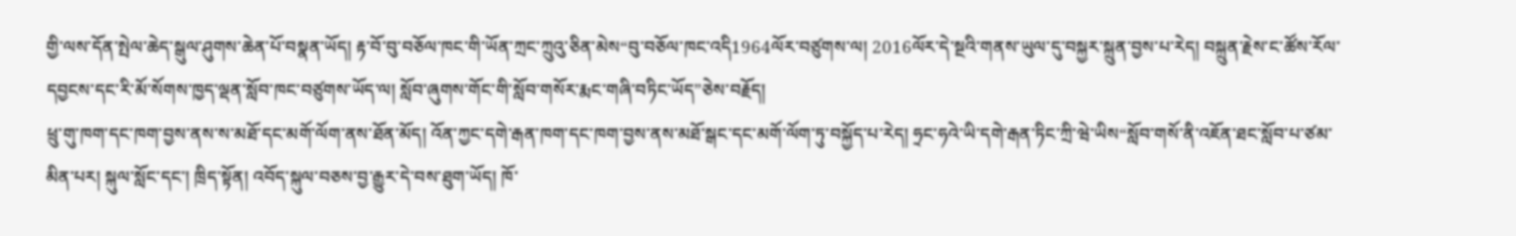གྱི་ལས་དོན་སྤེལ་ཆེད་སྒུལ་ཤུགས་ཆེན་པོ་བསྣན་ཡོད། རྟ་བོ་བུ་བཅོལ་ཁང་གི་ཡོན་ཀྲང་ཀྲུའུ་ཅིན་མེས“བུ་བཅོལ་ཁང་འདི1964ལོར་བཙུགས་ལ། 2016ལོར་དེ་སྔའི་གནས་ཡུལ་དུ་བསྐྱར་སྐྲུན་བྱས་པ་རེད། བསྐྲུན་རྗེས་ང་ཚོས་རོལ་དབྱངས་དང་རི་མོ་སོགས་ཁྱད་ལྡན་སློབ་ཁང་བཙུགས་ཡོད་ལ། སློབ་ཞུགས་གོང་གི་སློབ་གསོར་རྨང་གཞི་བཏིང་ཡོད”ཅེས་བརྗོད།
ཕྲུ་གུ་ཁག་དང་ཁག་བྱས་ནས་ས་མཐོ་དང་མགོ་ལོག་ནས་ཐོན་མོད། འོན་ཀྱང་དགེ་རྒན་ཁག་དང་ཁག་བྱས་ནས་མཐོ་སྒང་དང་མགོ་ལོག་ཏུ་བསྐྱོད་པ་རེད། ཧྲང་ཧའེ་ཡི་དགེ་རྒན་ཏིང་ཀྲི་ཝེ་ཡིས“སློབ་གསོ་ནི་འཇོན་ཐང་སློབ་པ་ཙམ་མིན་པར། སྐུལ་སློང་དང་། ཁྲིད་སྟོན། འབོད་སྐུལ་བཅས་བྱ་རྒྱུར་དེ་བས་ཐུག་ཡོད། ཁོ་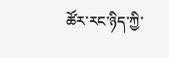ཚོར་རང་ཉིད་ཀྱི་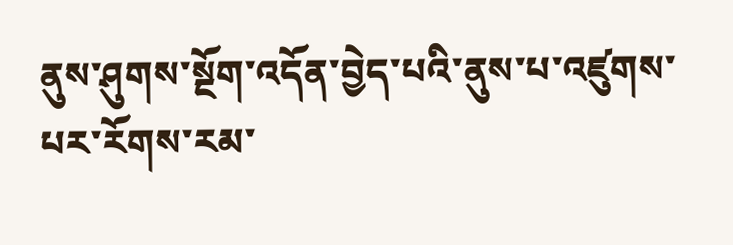ནུས་ཤུགས་སྔོག་འདོན་བྱེད་པའི་ནུས་པ་འཛུགས་པར་རོགས་རམ་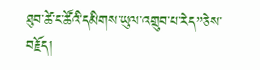ཐུབ་ཚེ་ང་ཚོའི་དམིགས་ཡུལ་འགྲུབ་པ་རེད”ཅེས་བརྗོད།